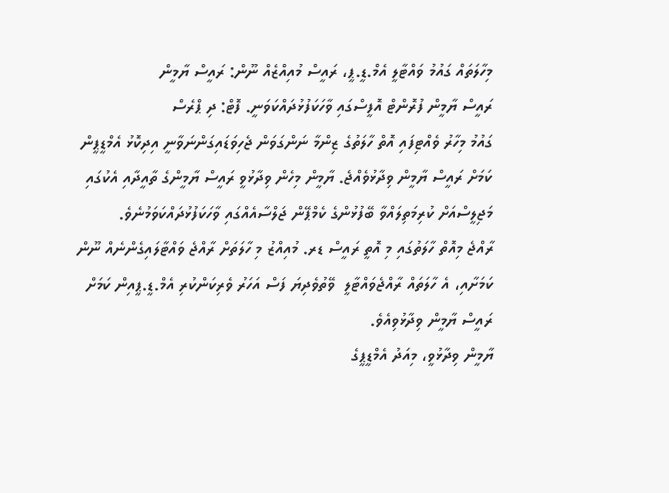މިހާލަތައް ގައުމު ވައްޓާލީ އެމް.ޑީ.ޕީ، ރައީސް މުއިއްޒެއް ނޫން: ރައީސް ޔާމީން
ރައީސް ޔާމީން ފުރޮންޓް އޮފީސްގައި ވާހަކަފުޅުދައްކަވަނީ. ފޮޓް: ދި ޕްރެސް
ގައުމު މިހާރު ވެއްޓިފައި އޮތް ހާލަތުގެ ޒިންމާ ނަންގަވަން ޖެހިވަޑައިގަންނަވާނީ އިދިކޮޅު އެމްޑީޕީން ކަމަށް ރައީސް ޔާމީން ވިދާޅުވެއްޖެ. ޔާމީން މިހެން ވިދާޅުވީ ރައީސް ޔާމީންގެ ތާއީދާއި އެކުގައި މަޖިލީސްއަށް ކުރިމަތިލައްވާ ބޭފުޅުންގެ ކެމްޕޭން ޖަލްސާއެއްގައި ވާހަކަފުޅުދައްކަވަމުނެވެ.
ރާއްޖެ މިއޮތް ހާލަތުގައި މި އޮތީ ރައީސް ޑރ. މުއިއްޒު މި ހާލަތަށް ރާއްޖެ ވައްޓާލައިގެންނެއް ނޫން ކަމަށާއި، އެ ހާލަތައް ރާއްޖެވައްޓާލީ  ވޭތުވެދިޔަ ފަސް އަހަރު ވެރިކަންކުރި އެމް.ޑީ.ޕީއިން ކަމަށް ރައީސް ޔާމީން ވިދާޅުވިއެވެ.
ޔާމީން ވިދާޅުވީ، މިއަދު އެމްޑީޕީގެ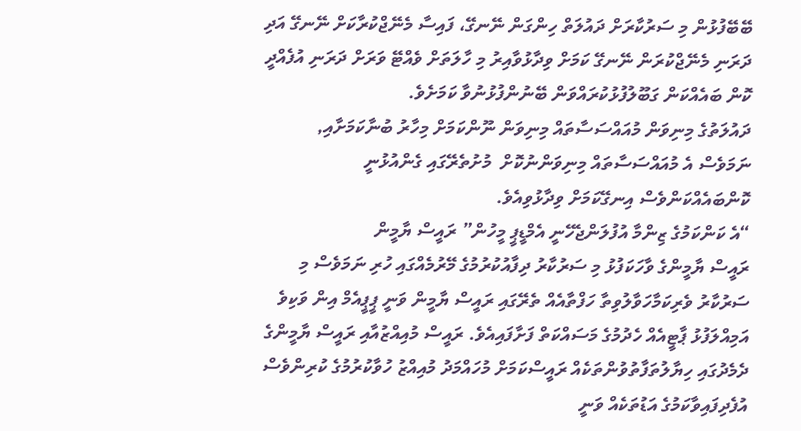ބޭބޭފުޅުން މި ސަރުކާރަށް ދައުލަތް ހިންގަން ނޭނގޭ، ފައިސާ މެނޭޖްކުރާކަށް ނޭނގޭ އަދި ދަރަނި މެނޭޖްކުރަން ނޭނގޭ ކަމަށް ވިދާޅުވާއިރު މި ހާލަތަށް ވެއްޓޭ ވަރަށް ދަރަނި އުފެއްދީ ކޮން ބައެއްކަން ގަބޫލުފުޅުކުރައްވަން ބޭނުންފުޅުނުވާ ކަމަށެވެ.
ދައުލަތުގެ މިނިވަން މުއައްސަސާތައް މިނިވަން ނޫންކަމަށް މިހާރު ބުނާކަމަށާއި, ނަމަވެސް އެ މުއައްސަސާތައް މިނިވަންނުކޮށް  މުށުތެރޭގައި ގެންއުޅުނީ ކޮންބައެއްކަންވެސް އިނގޭކަމަށް ވިދާޅުވިއެވެ.
“އެ ކަންކަމުގެ ޒިންމާ އުފުލަންޖެހޭނީ އެމްޑީޕީ މީހުން” ރައީސް ޔާމީން
ރައީސް ޔާމީންގެ ވާހަކަފުޅު މި ސަރުކާރު ދިފާއުކުރުމުގެ މޭރުމެއްގައި ހުރި ނަމަވެސް މި ސަރުކާރު ވެރިކަމާހަވާލުވިތާ ހަފްތާއެއް ތެރޭގައި ރައީސް ޔާމީން ވަނީ ޕީޕީއެމް އިން ވަކިވެ އަމިއްލަފުޅު ޕާޓީއެއް ހެދުމުގެ މަސައްކަތް ފަށާފައިއެވެ. ރައީސް މުއިއްޒުއާއި ރައީސް ޔާމީންގެ ދެމެދުގައި ހިޔާލުތަފާތުވުންތަކެއް ރައީސްކަމަށް މުހައްމަދު މުއިއްޒު ހުވާކުރުމުގެ ކުރިންވެސް އުފެދިފައިވާކަމުގެ އަޑުތަކެއް ވަނީ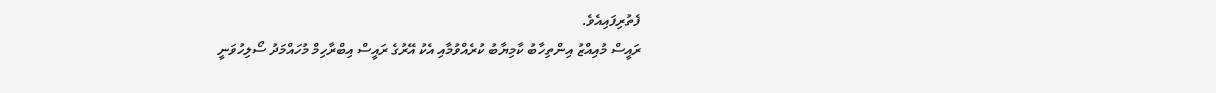ފެތުރިފައިއެވެ.
ރައީސް މުއިއްޒު އިންތިހާބު ކާމިޔާބު ކުރެއްވުމާއި އެކު އޭރުގެ ރައީސް އިބްރާހިމް މުހައްމަދު ސޯލިހުވަނީ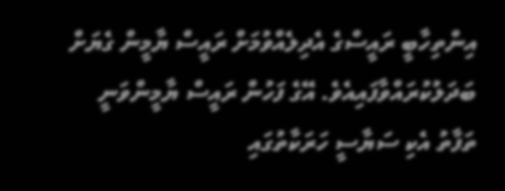އިންތިހާބީ ރައީސްގެ އެދިލެއްވުމަށް ރައީސް ޔާމީން ގެޔަށް ބަދަލުކުރައްވާފައިއެވެ. އޭގެ ފަހުން ރައީސް ޔާމީންވަނީ ތަފާތު އެކި ސަޔާސީ ހަރަކާތުގައި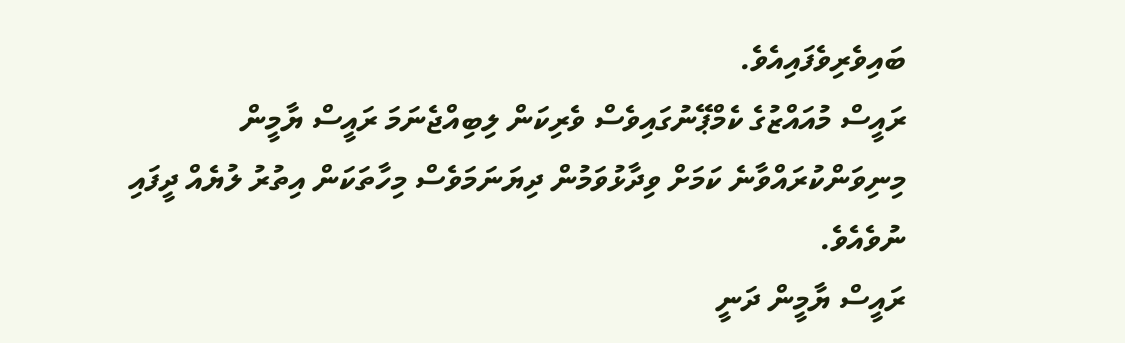ބައިވެރިވެފައިއެވެ.
ރައީސް މުއައްޒުގެ ކެމްޕޭނުގައިވެސް ވެރިކަން ލިބިއްޖެނަމަ ރައީސް ޔާމީން މިނިވަންކުރައްވާނެ ކަމަށް ވިދާޅުވަމުން ދިޔަނަމަވެސް މިހާތަކަން އިތުރު ލުޔެއް ދީފައި ނުވެއެވެ.
ރައީސް ޔާމީން ދަނީ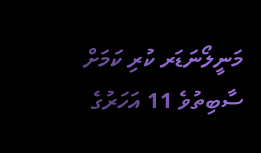މަނީލޯނަޑަރ ކުރި ކަމަށް ސާބިތުވެ 11 އަހަރުގެ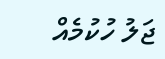ޖަލު ހުކުމެއް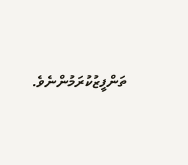ތަންފީޒުކުރަމުންނެވެ.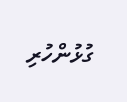ގުޅުންހުރި